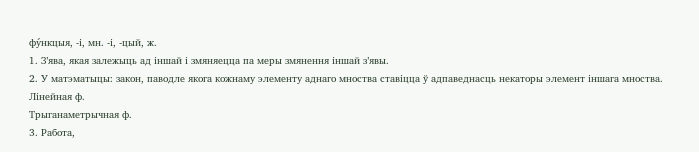фу́нкцыя, -і, мн. -і, -цый, ж.
1. З’ява, якая залежыць ад іншай і змяняецца па меры змянення іншай з’явы.
2. У матэматыцы: закон, паводле якога кожнаму элементу аднаго мноства ставіцца ў адпаведнасць некаторы элемент іншага мноства.
Лінейная ф.
Трыганаметрычная ф.
3. Работа,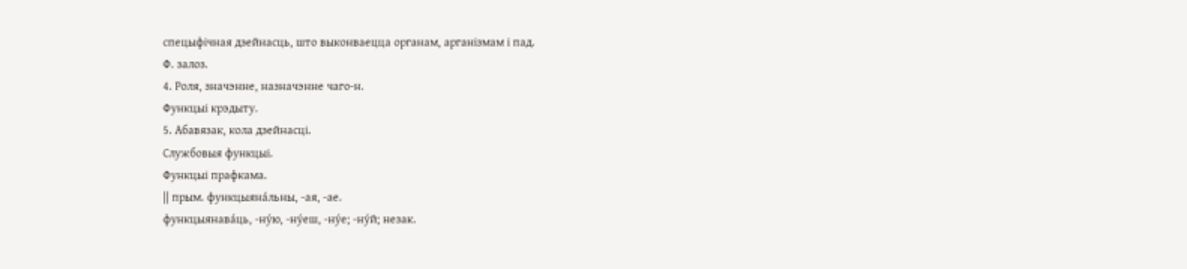спецыфічная дзейнасць, што выконваецца органам, арганізмам і пад.
Ф. залоз.
4. Роля, значэнне, назначэнне чаго-н.
Функцыі крэдыту.
5. Абавязак, кола дзейнасці.
Службовыя функцыі.
Функцыі прафкама.
|| прым. функцыяна́льны, -ая, -ае.
функцыянава́ць, -ну́ю, -ну́еш, -ну́е; -ну́й; незак.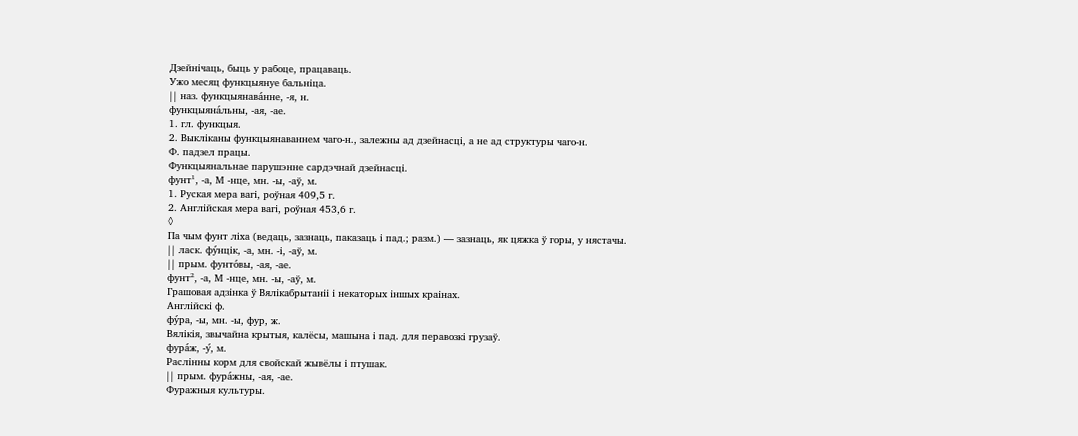Дзейнічаць, быць у рабоце, працаваць.
Ужо месяц функцыянуе бальніца.
|| наз. функцыянава́нне, -я, н.
функцыяна́льны, -ая, -ае.
1. гл. функцыя.
2. Выкліканы функцыянаваннем чаго-н., залежны ад дзейнасці, а не ад структуры чаго-н.
Ф. падзел працы.
Функцыянальнае парушэнне сардэчнай дзейнасці.
фунт¹, -а, М -нце, мн. -ы, -аў, м.
1. Руская мера вагі, роўная 409,5 г.
2. Англійская мера вагі, роўная 453,6 г.
◊
Па чым фунт ліха (ведаць, зазнаць, паказаць і пад.; разм.) — зазнаць, як цяжка ў горы, у нястачы.
|| ласк. фу́нцік, -а, мн. -і, -аў, м.
|| прым. фунто́вы, -ая, -ае.
фунт², -а, М -нце, мн. -ы, -аў, м.
Грашовая адзінка ў Вялікабрытаніі і некаторых іншых краінах.
Англійскі ф.
фу́ра, -ы, мн. -ы, фур, ж.
Вялікія, звычайна крытыя, калёсы, машына і пад. для перавозкі грузаў.
фура́ж, -у́, м.
Раслінны корм для свойскай жывёлы і птушак.
|| прым. фура́жны, -ая, -ае.
Фуражныя культуры.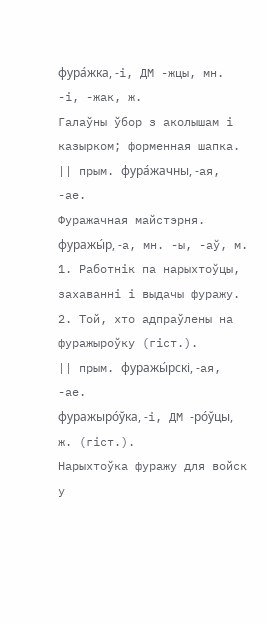фура́жка, -і, ДМ -жцы, мн. -і, -жак, ж.
Галаўны ўбор з аколышам і казырком; форменная шапка.
|| прым. фура́жачны, -ая, -ае.
Фуражачная майстэрня.
фуражы́р, -а, мн. -ы, -аў, м.
1. Работнік па нарыхтоўцы, захаванні і выдачы фуражу.
2. Той, хто адпраўлены на фуражыроўку (гіст.).
|| прым. фуражы́рскі, -ая, -ае.
фуражыро́ўка, -і, ДМ -ро́ўцы, ж. (гіст.).
Нарыхтоўка фуражу для войск у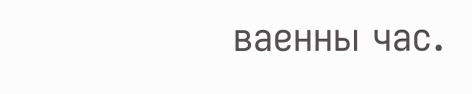ваенны час.